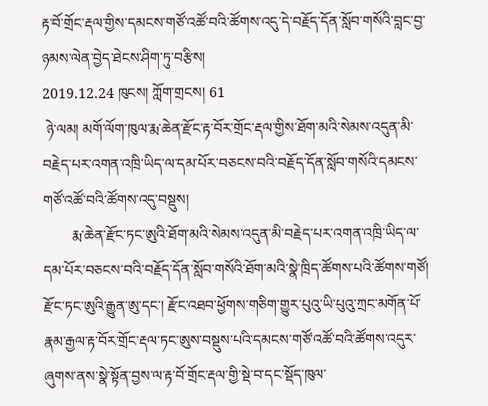རྟ་བོ་གྲོང་རྡལ་གྱིས་དམངས་གཙོ་འཚོ་བའི་ཚོགས་འདུ་དེ་བརྗོད་དོན་སློབ་གསོའི་བླང་བྱ་ཉམས་ལེན་བྱེད་ཐེངས་ཤིག་ཏུ་བརྩིས།
2019.12.24 ཁུངས། ཀློག་གྲངས། 61
 ཉེ་ལམ། མགོ་ལོག་ཁུལ་རྨ་ཆེན་རྫོང་རྟ་བོར་གྲོང་རྡལ་གྱིས་ཐོག་མའི་སེམས་འདུན་མི་བརྗེད་པར་འགན་འཁྲི་ཡིད་ལ་དམ་པོར་བཅངས་བའི་བརྗོད་དོན་སློབ་གསོའི་དམངས་གཙོ་འཚོ་བའི་ཚོགས་འདུ་བསྡུས།
        རྨ་ཆེན་རྫོང་ཏང་ཨུའི་ཐོག་མའི་སེམས་འདུན་མི་བརྗེད་པར་འགན་འཁྲི་ཡིད་ལ་དམ་པོར་བཅངས་བའི་བརྗོད་དོན་སློབ་གསོའི་ཐོག་མའི་སྣེ་ཁྲིད་ཚོགས་པའི་ཚོགས་གཙོ། རྫོང་ཏང་ཨུའི་རྒྱུན་ཨུ་དང་། རྫོང་འཐབ་ཕྱོགས་གཅིག་གྱུར་པུའུ་ཡི་པུའུ་ཀྲང་མགོན་པོ་རྣམ་རྒྱལ་རྟ་བོར་གྲོང་རྡལ་ཏང་ཨུས་བསྡུས་པའི་དམངས་གཙོ་འཚོ་བའི་ཚོགས་འདུར་ཞུགས་ནས་སྣེ་སྟོན་བྱས་ལ་རྟ་བོ་གྲོང་རྡལ་གྱི་སྡེ་བ་དང་སྡོད་ཁུལ་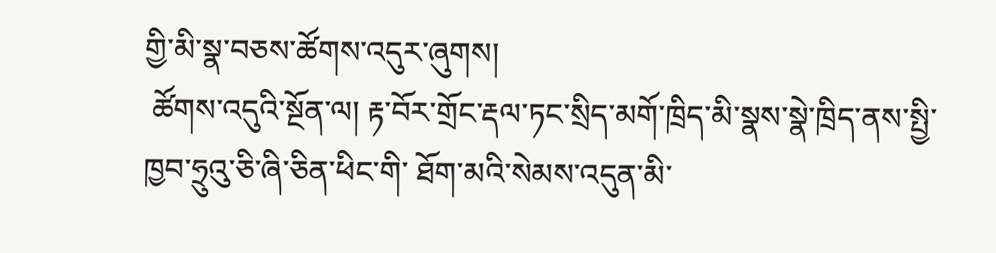གྱི་མི་སྣ་བཅས་ཚོགས་འདུར་ཞུགས།
 ཚོགས་འདུའི་སྔོན་ལ། རྟ་བོར་གྲོང་རྡལ་ཏང་སྲིད་མགོ་ཁྲིད་མི་སྣས་སྣེ་ཁྲིད་ནས་སྤྱི་ཁྱབ་ཧྲུའུ་ཅི་ཞི་ཅིན་ཕིང་གི་ ཐོག་མའི་སེམས་འདུན་མི་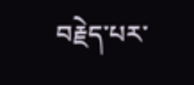བརྗེད་པར་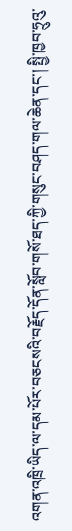འགན་འཁྲི་ཡིད་ལ་དམ་པོར་བཅངསའི་བརྗོད་དོན་སློབ་གསོ་ཐད་ཀྱི་གསུང་བཤད་གལ་ཆེན་དང་། སྤྱི་ཁྱབ་ཧྲུའུ་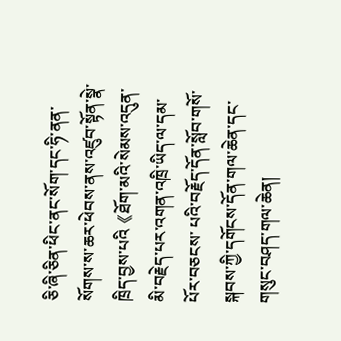ཅི་ཞི་ཅིན་ཕིང་ནང་སོག་དང་ཧི་ནན་སོགས་ས་ཆར་ཕེབས་ནས་འཛུབ་སྟོན་སྣེ་ཁྲིད་བྱས་པའི《ཐོག་མའི་སེམས་འདུན་མི་བརྗེད་པར་འགན་འཁྲི་ཡིད་ལ་དམ་པོར་བཅངས་ པའི་བརྗོད་དོན་སློབ་གསོ་སྐབས་ཀྱི་དགོངས་དོན་གལ་ཆེན་དང་གསུང་བཤད་གལ་ཆེན།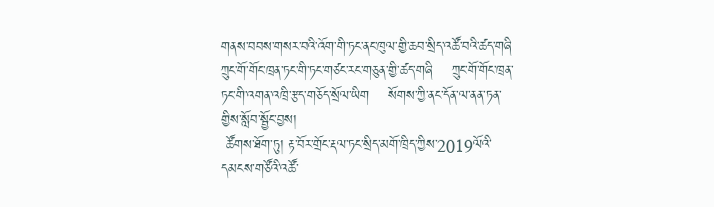གནས་བབས་གསར་བའི་འོག་གི་ཏང་ནང་ཁུལ་གྱི་ཆབ་སྲིད་འཚོ་བའི་ཚད་གཞི  ཀྲུང་གོ་གོང་ཁྲན་ཏང་གི་ཏང་གཙང་རང་གཅུན་གྱི་ཚད་གཞི    ཀྲུང་གོ་གོང་ཁྲན་ཏང་གི་འགན་འཁྲི་རྩད་གཅོད་སྲོལ་ཡིག    སོགས་ཀྱི་ནང་དོན་ལ་ནན་ཏན་གྱིས་སློབ་སྦྱོང་བྱས།
 ཚོགས་ཐོག་ཏུ། རྟ་བོར་གྲོང་རྡལ་ཏང་སྲིད་མགོ་ཁྲིད་ཀྱིས་2019ལོའི་དམངས་གཙོའི་འཚོ་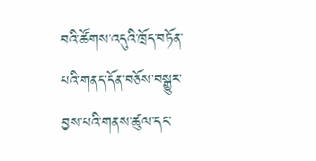བའི་ཚོགས་འདུའི་ཁྲོད་བཏོན་པའི་གནད་དོན་བཅོས་བསྒྱུར་བྱས་པའི་གནས་ཚུལ་དང་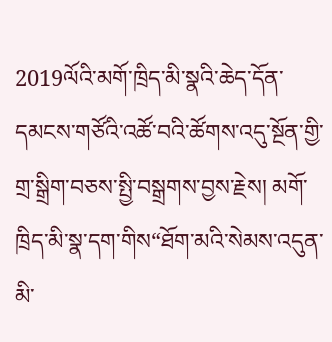2019ལོའི་མགོ་ཁྲིད་མི་སྣའི་ཆེད་དོན་དམངས་གཙོའི་འཚོ་བའི་ཚོགས་འདུ་སྔོན་གྱི་གྲ་སྒྲིག་བཅས་སྤྱི་བསྒྲགས་བྱས་རྗེས། མགོ་ཁྲིད་མི་སྣ་དག་གིས“ཐོག་མའི་སེམས་འདུན་མི་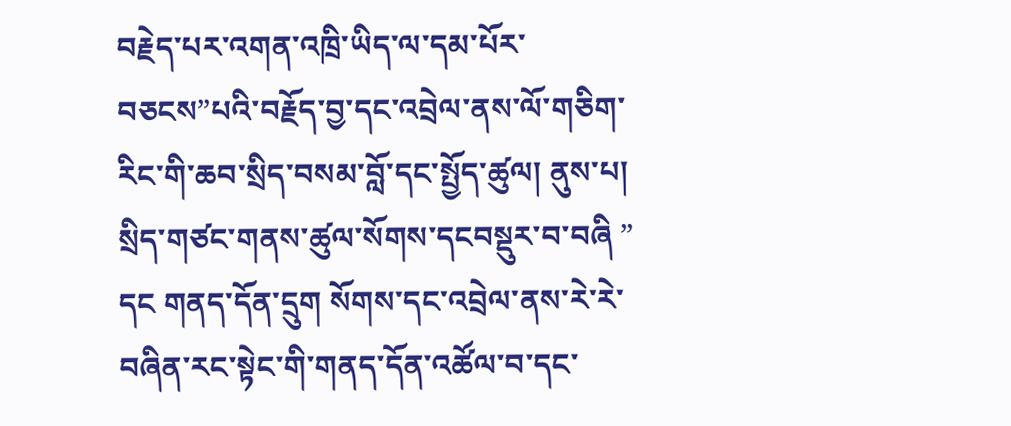བརྗེད་པར་འགན་འཁྲི་ཡིད་ལ་དམ་པོར་བཅངས”པའི་བརྗོད་བྱ་དང་འབྲེལ་ནས་ལོ་གཅིག་རིང་གི་ཆབ་སྲིད་བསམ་བློ་དང་སྤྱོད་ཚུལ། ནུས་པ། སྲིད་གཙང་གནས་ཚུལ་སོགས་དངབསྡུར་བ་བཞི ” དང གནད་དོན་དྲུག སོགས་དང་འབྲེལ་ནས་རེ་རེ་བཞིན་རང་སྟེང་གི་གནད་དོན་འཚོལ་བ་དང་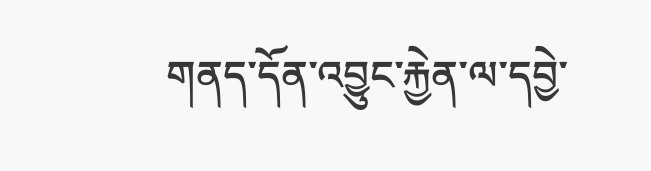གནད་དོན་འབྱུང་རྐྱེན་ལ་དབྱེ་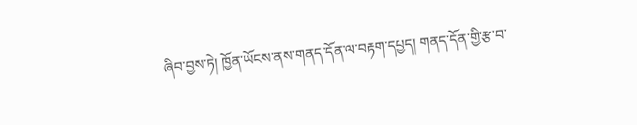ཞིབ་བྱས་ཏེ། ཁྱོན་ཡོངས་ནས་གནད་དོན་ལ་བརྟག་དཔྱད། གནད་དོན་གྱི་རྩ་བ་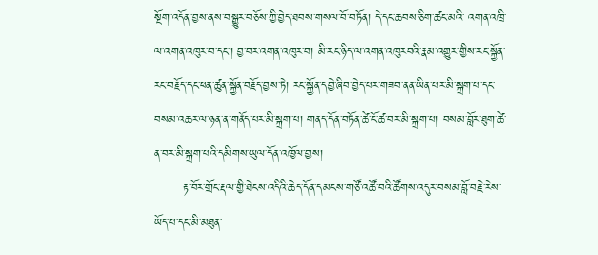སྔོག་འདོན་བྱས་ནས་བསྒྱུར་བཅོས་ཀྱི་བྱེད་ཐབས་གསལ་བོ་བཏོན། དེ་དང་ཆབས་ཅིག་ཚང་མའི་ འགན་འཁྲི་ལ་འགན་འཁུར་བ་དང་། བྱ་བར་འགན་འཁུར་བ། མི་རང་ཉིད་ལ་འགན་འཁུརབའི་རྣམ་འགྱུར་གྱིས་རང་སྐྱོན་རང་བརྗོད་དང་ཕན་ཚུན་སྐྱོན་བརྗོད་བྱས་ཏེ། རང་སྐྱོན་དབྱེ་ཞིབ་བྱེད་པར་གཟབ་ནན་ཡིན་པར་མི་སྐྲག་པ་དང་བསམ་འཆར་ལ་ཉན་ན་གནོད་པར་མི་སྐྲག་པ། གནད་དོན་བཏོན་ཚེ་ངོ་ཚ་བར་མི་སྐྲག་པ། བསམ་བློར་ཐུག་ཚེ་ན་བར་མི་སྐྲག་པའི་དམིགས་ཡུལ་དོན་འཁྱོལ་བྱས།
       རྟ་བོར་གྲོང་རྡལ་གྱི་ཐེངས་འདིའི་ཆེད་དོན་དམངས་གཙོ་འཚོ་བའི་ཚོགས་འདུར་བསམ་བློ་བརྗེ་རེས་ཡོད་པ་དང་མི་མཐུན་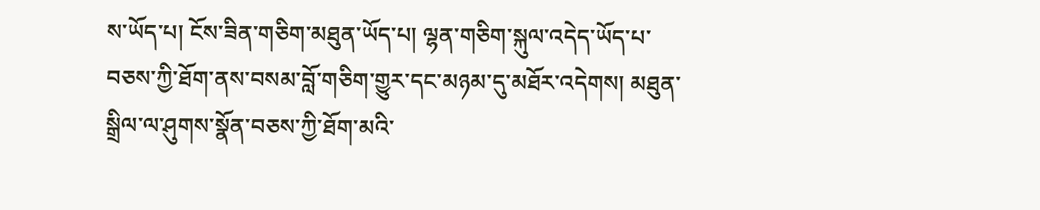ས་ཡོད་པ། ངོས་ཟིན་གཅིག་མཐུན་ཡོད་པ། ལྷན་གཅིག་སྐུལ་འདེད་ཡོད་པ་བཅས་ཀྱི་ཐོག་ནས་བསམ་བློ་གཅིག་གྱུར་དང་མཉམ་དུ་མཐོར་འདེགས། མཐུན་སྒྲིལ་ལ་ཤུགས་སྣོན་བཅས་ཀྱི་ཐོག་མའི་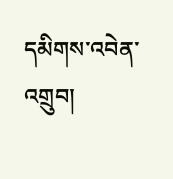དམིགས་འབེན་འགྲུབ།